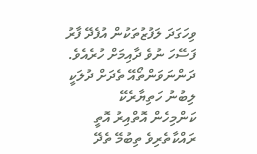ވިހަގަދަ ލަފުޒުތަކުން އުފެދޭ ފާރު ފަސޭހަ ނުވެ ދާއިމަށް ހުރެއެވެ.
ދަންނަވަންތޯއޭ ތެދަށް ދުލަކީ ލިބުނު ހަތިޔާރެކޭ
ކަންމިހެން އޮތްއިރު އޮތީ ރައްކާތެރިވެ ތިބުމޭ ތެދޭ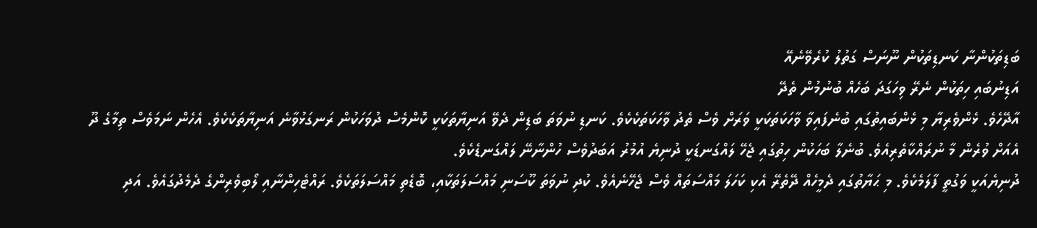ބަޑިތަކުންނާ ކަނޑިތަކުން ނޫނަސް ގަތުލު ކުރެވޭނެއޭ
އަޑިނުބައި ހިތަކުން ނެރޭ ވިހަގަދަ ބަހެއް ބުނުމުން ތެދޭ
އާދޭހެވެ. ޅެންވެރިޔާ މި ޅެންބައިތުގައި ބުނެފައިވާ ވާހަކަތަކަކީ ވަރަށް ވެސް ތެދު ވާހަކަތަކެކެވެ. ކަނޑި ނުވަތަ ބަޑިން ދެވޭ އަނިޔާތަކަކީ ކޮންމެސް ދުވަހަކުން ރަނގަޅުވާނެ އަނިޔާތަކެކެވެ. އެހެން ނަމަވެސް ތިމާގެ ދޫ އެއަށް ވުރެން މާ ނުރައްކާތެރިއެވެ. ބުނެލާ ބަހަކުން ހިތުގައި ޖެހޭ ލައްގަނޑަކީ ދުނިޔެ އުމުރު އަބަދުވެސް ހުންނާނޭ ލައްގަނޑެކެވެ.
ދުނިޔެއަކީ ވަގުތީ ފާލަމެކެވެ. މި ޙަޔާތުގައި ދެމީހެއް ދޭތެރޭ އެކި ކަހަލަ މައްސަތައް ވެސް ޖެހޭނެއެވެ. ކުދި ނުވަތަ ކޫސަނި މައްސަލަތަކާއި، ބޮޑެތި މައްސަލަތަކެވެ. ރައްޓެހިންނާއި ލޯބިވެރިންގެ ދެމެދުގައެވެ. އަދި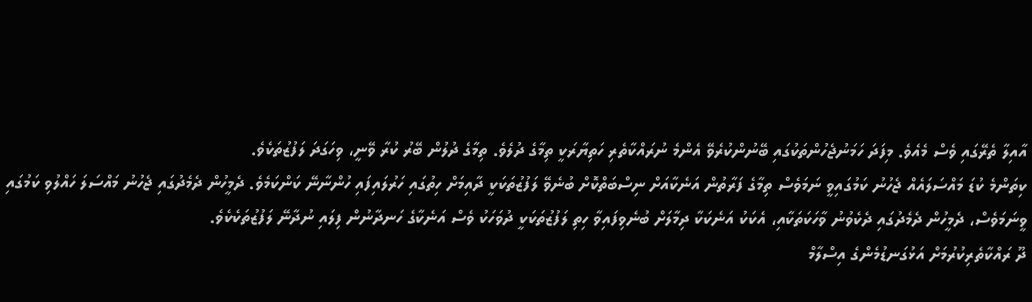އާއިލާ ތެރޭގައި ވެސް މެއެވެ. މިފަދަ ހަމަނުޖެހުންތަކުގައި ބޭނުންކުރެވޭ އެންމެ ނުރައްކާތެރި ހަތިޔާރަކީ ތިމާގެ ދުލެވެ. ތިމާގެ ދުލުން ބޭރު ކުރާ ވޭނީ، ވިހަގަދަ ލަފުޒުތަކެވެ.
ކިތަންމެ ކުޑަ މައްސަލައެއް ޖެހުނު ކަމުގައިވީ ނަމަވެސް ތިމާގެ ފަރާތުން އަނެކާއަށް ނިސްބަތްކޮށް ބުނެވޭ ލަފުޒުތަކަކީ ދާއިމަށް ހިތުގައި ހަރުލައިފައި ހުންނާނޭ ކަންކަމެވެ. ދެމީހުން ދެމެދުގައި ޖެހުނު މައްސަލަ ހައްލުވި ކަމުގައި ވީނަމަވެސް، ދެމީހުން ދެމެދުގައި ދެކެވުނު ވާހަކަތަކާއި، އެކަކު އަނެކަކާ ދިމާލަށް ބުނެވިފައިވާ ހިތި ލަފުޒުތަކަކީ ދުވަހަކު ވެސް އަނެކާގެ ހަނދާނުން ފިލައި ނުދާނޭ ލަފުޒުތަކެކެވެ.
ދޫ ރައްކާތެރިކުރުމަށް އަޅުގަނޑުމެންގެ އިސްލާމް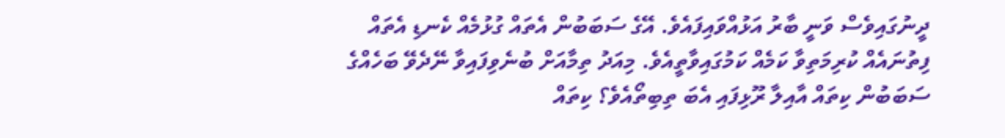ދީނުގައިވެސް ވަނީ ބާރު އަޅުއްވައިފައެވެ. އޭގެ ސަބަބުން އެތައް ގުޅުމެއް ކެނޑި އެތައް ފިތުނައެއް ކުރިމަތިވާ ކަމެއް ކަމުގައިވާތީއެވެ. މިއަދު ތިމާއަށް ބުނެވިފައިވާ ނޭދެވޭ ބަހެއްގެ ސަބަބުން ކިތައް އާއިލާ ރޫޅިފައި އެބަ ތިބިތޯއެވެ؟ ކިތައް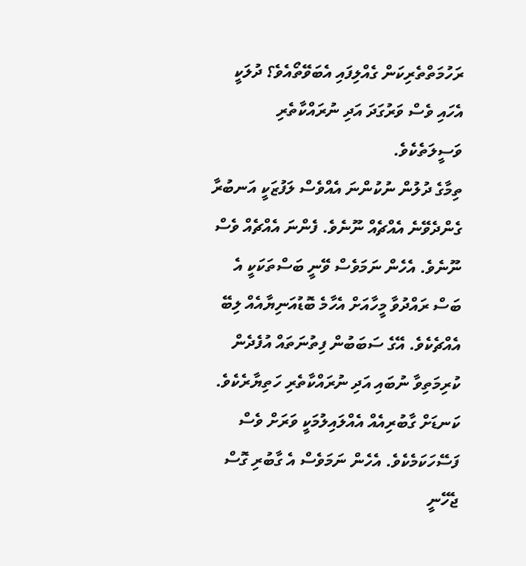ރަހުމަތްތެރިކަން ގެއްލިފައި އެބަވޭތޯއެވެ؟ ދުލަކީ އެހައި ވެސް ވަރުގަދަ އަދި ނުރައްކާތެރި ވަސީލަތެކެވެ.
ތިމާގެ ދުލުން ނުކުންނަ އެއްވެސް ލަފުޒަކީ އަނބުރާ ގެންދެވޭނެ އެއްޗެއް ނޫނެވެ. ފެންނަ އެއްޗެއް ވެސް ނޫނެވެ. އެހެން ނަމަވެސް ވޭނީ ބަސްތަކަކީ އެ ބަސް ރައްދުވާ މީހާއަށް އެހާމެ ބޮޑުއަނިޔާއެއް ލިބޭ އެއްޗެކެވެ. އޭގެ ސަބަބުން ފިތުނަތައް އުފެދެން ކުރިމަތިވާ ނުބައި އަދި ނުރައްކާތެރި ހަތިޔާރެކެވެ.
ކަނޑަށް ގާބުރިއެއް އެއްލައިލުމަކީ ވަރަށް ވެސް ފަސޭހަކަމެކެވެ. އެހެން ނަމަވެސް އެ ގާބުރި ގޮސް ޖެހޭނީ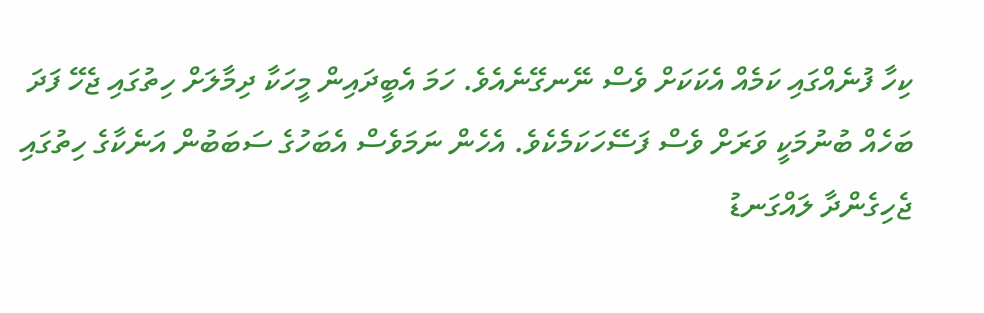ކިހާ ފުނެއްގައި ކަމެއް އެކަކަށް ވެސް ނޭނގޭނެއެވެ. ހަމަ އެބީދައިން މީހަކާ ދިމާލަށް ހިތުގައި ޖެހޭ ފަދަ ބަހެއް ބުނުމަކީ ވަރަށް ވެސް ފަސޭހަކަމެކެވެ. އެހެން ނަމަވެސް އެބަހުގެ ސަބަބުން އަނެކާގެ ހިތުގައި ޖެހިގެންދާ ލައްގަނޑު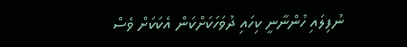ނުފިލައި ހުންނާނީ ކިހައި ދުވަހަކަށްކަން އެކަކަށް ވެސް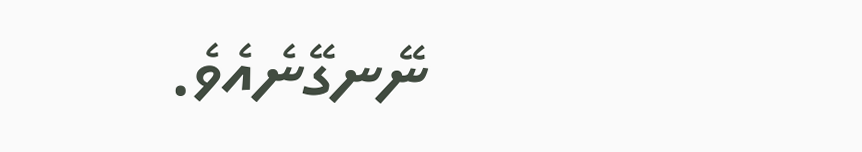ނޭނގޭނެއެވެ.